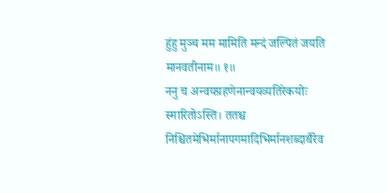हुंहु मुञ्च मम मामिति मन्दं जल्पितं जयति मानवतीनाम॥ १॥
ननु च अन्वयग्रहणेनान्वयव्यतिरेकयोः स्मारितोऽस्ति। ततश्च निश्चितमेभिर्मानापगमादिभिर्मानशब्दार्थैरेव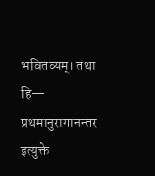भवितव्यम्। तथा हि— प्रथमानुरागानन्तर इत्युक्ते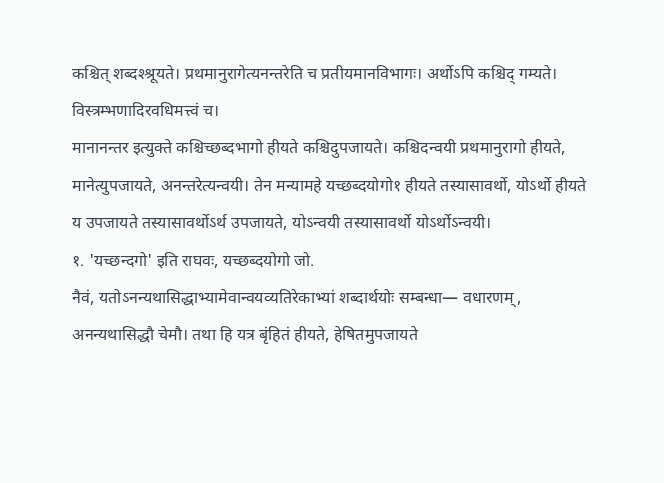कश्चित् शब्दश्श्रूयते। प्रथमानुरागेत्यनन्तरेति च प्रतीयमानविभागः। अर्थोऽपि कश्चिद् गम्यते। विस्त्रम्भणादिरवधिमत्त्वं च।
मानानन्तर इत्युक्ते कश्चिच्छब्दभागो हीयते कश्चिदुपजायते। कश्चिदन्वयी प्रथमानुरागो हीयते, मानेत्युपजायते, अनन्तरेत्यन्वयी। तेन मन्यामहे यच्छब्दयोगो१ हीयते तस्यासावर्थो, योऽर्थो हीयते य उपजायते तस्यासावर्थोऽर्थ उपजायते, योऽन्वयी तस्यासावर्थो योऽर्थोऽन्वयी।
१. 'यच्छन्दगो' इति राघवः, यच्छब्दयोगो जो.
नैवं, यतोऽनन्यथासिद्धाभ्यामेवान्वयव्यतिरेकाभ्यां शब्दार्थयोः सम्बन्धा— वधारणम्, अनन्यथासिद्धौ चेमौ। तथा हि यत्र बृंहितं हीयते, हेषितमुपजायते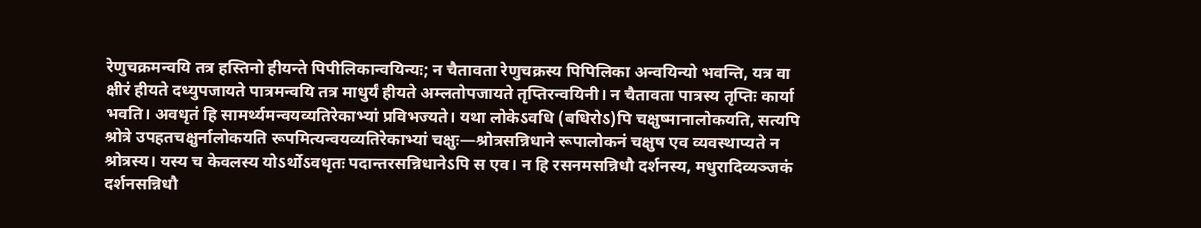रेणुचक्रमन्वयि तत्र हस्तिनो हीयन्ते पिपीलिकान्वयिन्यः; न चैतावता रेणुचक्रस्य पिपिलिका अन्वयिन्यो भवन्ति, यत्र वा क्षीरं हीयते दध्युपजायते पात्रमन्वयि तत्र माधुर्यं हीयते अम्लतोपजायते तृप्तिरन्वयिनी। न चैतावता पात्रस्य तृप्तिः कार्या भवति। अवधृतं हि सामर्थ्यमन्वयव्यतिरेकाभ्यां प्रविभज्यते। यथा लोकेऽवधि (बधिरोऽ)पि चक्षुष्मानालोकयति, सत्यपि श्रोत्रे उपहतचक्षुर्नालोकयति रूपमित्यन्वयव्यतिरेकाभ्यां चक्षुः—श्रोत्रसन्निधाने रूपालोकनं चक्षुष एव व्यवस्थाप्यते न श्रोत्रस्य। यस्य च केवलस्य योऽर्थोऽवधृतः पदान्तरसन्निधानेऽपि स एव। न हि रसनमसन्निधौ दर्शनस्य, मधुरादिव्यञ्जकं दर्शनसन्निधौ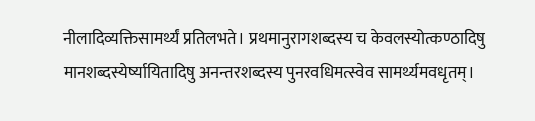नीलादिव्यक्तिसामर्थ्यं प्रतिलभते। प्रथमानुरागशब्दस्य च केवलस्योत्कण्ठादिषु मानशब्दस्येर्ष्यायितादिषु अनन्तरशब्दस्य पुनरवधिमत्स्वेव सामर्थ्यमवधृतम्।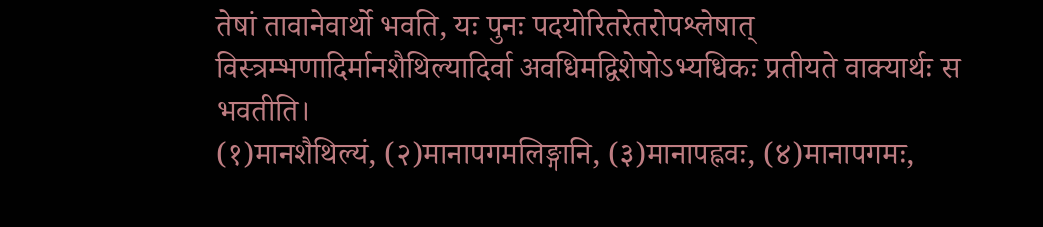तेषां तावानेवार्थो भवति, यः पुनः पदयोरितरेतरोपश्लेषात् विस्त्रम्भणादिर्मानशैथिल्यादिर्वा अवधिमद्विशेषोऽभ्यधिकः प्रतीयते वाक्यार्थः स भवतीति।
(१)मानशैथिल्यं, (२)मानापगमलिङ्गानि, (३)मानापह्नवः, (४)मानापगमः,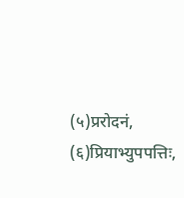(५)प्ररोदनं, (६)प्रियाभ्युपपत्तिः,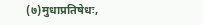(७)मुधाप्रतिषेधः,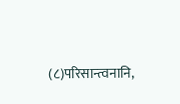(८)परिसान्त्वनानि,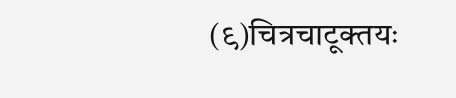(९)चित्रचाटूक्तयः